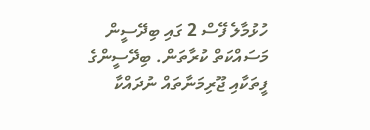ހުޅުމާލެ ފޭސް 2 ގައި ބިދޭސީން މަސައްކަތް ކުރާތަން. ބިދޭސީންގެ ފީތަކާއި ޖޫރިމަނާތައް ނުދައްކާ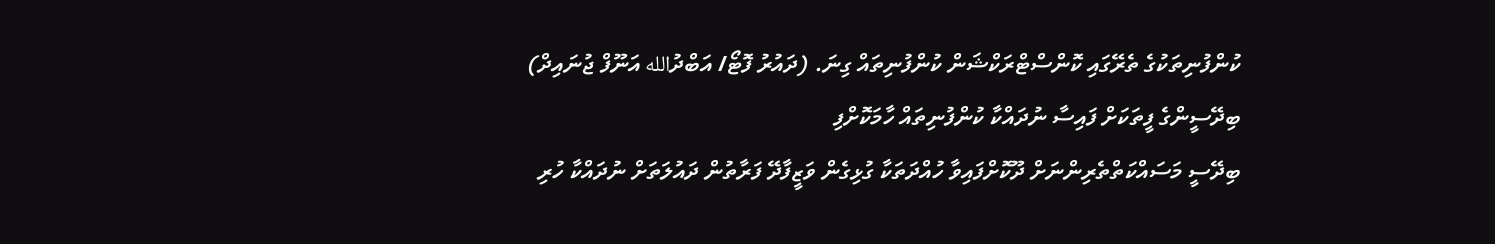ކުންފުނިތަކުގެ ތެރޭގައި ކޮންސްޓްރަކްޝަން ކުންފުނިތައް ގިނަ. (ދައުރު ފޮޓޯ/ އަބްދުالله އަނޫފް ޖުނައިދް)
ބިދޭސީންގެ ފީތަކަށް ފައިސާ ނުދައްކާ ކުންފުނިތައް ހާމަކޮށްފި
ބިދޭސީ މަސައްކަތްތެރިންނަށް ދޫކޮށްފައިވާ ހުއްދަތަކާ ގުޅިގެން ވަޒީފާދޭ ފަރާތުން ދައުލަތަށް ނުދައްކާ ހުރި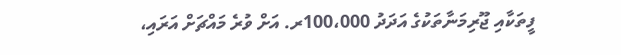ފީތަކާއި ޖޫރިމަނާތަކުގެ އަދަދު 100،000ރ. އަށް ވުރެ މައްޗަށް އަރައި،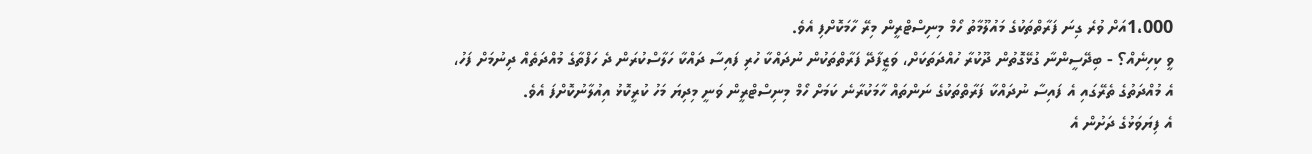1،000އަށް ވުރެ ގިނަ ފަރާތްތަކުގެ މައުލޫމާތު ހޯމް މިނިސްޓްރީން މިރޭ ހާމަކޮށްފި އެވެ.
ވީ ކިހިނެއް؟ - ބިދޭސީންނާ ގުޅޭގޮތުން ދޫކުރާ ހުއްދަތަކަށް، ވަޒީފާދޭ ފަރާތްތަކުން ނުދައްކާ ހުރި ފައިސާ ދައްކާ ހަލާސްކުރަން ދެ ހަފްތާގެ މުއްދަތެއް ދިނުމަށް ފަހު، އެ މުއްދަތުގެ ތެރޭގައި އެ ފައިސާ ނުދައްކާ ފަރާތްތަކުގެ ނަންތައް ހާމަކުރާނެ ކަމަށް ހޯމް މިނިސްޓްރީން ވަނީ މިދިޔަ މަހު ކުރީކޮޅު އިއުލާނުކޮށްފަ އެވެ.
އެ ފިޔަވަޅުގެ ދަށުން އެ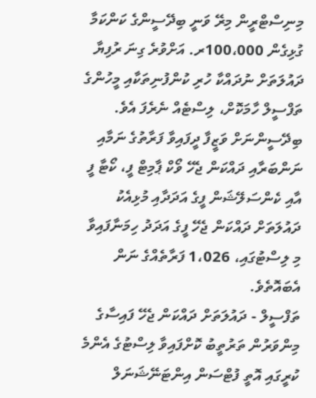މިނިސްޓްރީން މިރޭ ވަނީ ބިދޭސީންގެ ކަންކަމާ ގުޅިގެން 100،000ރ. އަށްވުރެ ގިނަ ރުފިޔާ ދައުލަތަށް ނުދައްކާ ހުރި ކުންފުނިތަކާއި މީހުންގެ ތަފްސީލް ހާމަކޮށް، ލިސްޓެއް ނެރެފަ އެވެ.
ބިދޭސީންނަށް ވަޒީފާ ދީފައިވާ ފަރާތުގެ ނަމާއި ނަންބަރާއި ދައްކަން ޖެހޭ ވޯކް ޕާމިޓް ފީ، ކޯޓާ ފީ އާއި ކެންސަލޭޝަން ފީގެ އަދަދާއި މުޅިއެކު ދައުލަތަށް ދައްކަން ޖެހޭ ފީގެ އަދަދު ހިމަނާފައިވާ މި ލިސްޓުގައި، 1،026 ފަރާތެއްގެ ނަން އެބައޮތެވެ.
ތަފްސީލް - ދައުލަތަށް ދައްކަން ޖެހޭ ފައިސާގެ މިންވަރުން ތަރުތީބު ކޮށްފައިވާ ލިސްޓުގެ އެންމެ ކުރީގައި އޮތީ ފުޓްސަން އިންޓަނޭޝަނަލް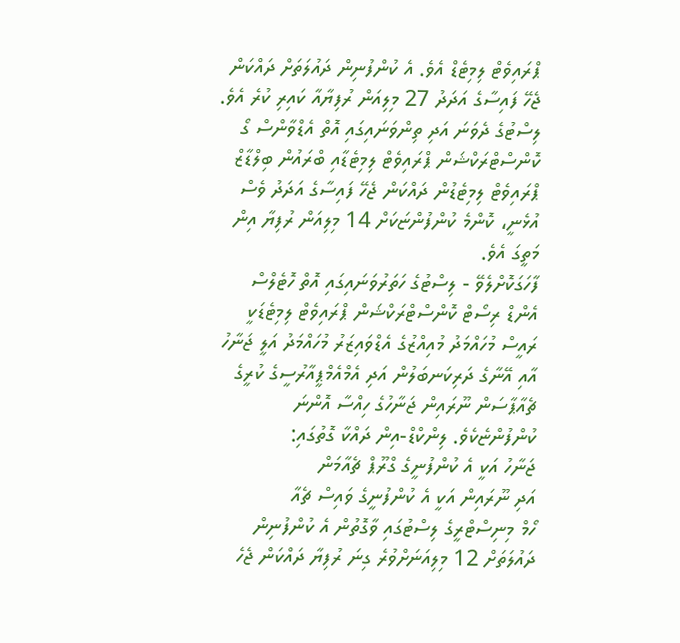ޕްރައިވެޓް ލިމިޓެޑް އެވެ. އެ ކުންފުނިން ދައުލަތަށް ދައްކަން ޖެހޭ ފައިސާގެ އަދަދު 27 މިލިއަން ރުފިޔާއާ ކައިރި ކުރެ އެވެ.
ލިސްޓުގެ ދެވަނަ އަދި ތިންވަނައިގައި އޮތް އެޑްވާންސް ގޯ ކޮންސްޓްރަކްޝަން ޕްރައިވެޓް ލިމިޓެޑާއި ބްރައުން ބިލްޑާޒް ޕްރައިވެޓް ލިމިޓެޑުން ދައްކަން ޖެހޭ ފައިސާގެ އަދަދު ވެސް އުޅެނީ، ކޮންމެ ކުންފުންޏަކަށް 14 މިލިއަން ރުފިޔާ އިން މަތީގަ އެވެ.
ފާހަގަކޮށްލެވޭ - ލިސްޓުގެ ހަތަރުވަނައިގައި އޮތް ހޮޓެލްސް އެންޑް ރިސޯޓް ކޮންސްޓްރަކްޝަން ޕްރައިވެޓް ލިމިޓެޑަކީ ރައީސް މުހައްމަދު މުއިއްޒުގެ އެޑްވައިޒަރު މުހައްމަދު އަލީ ޖަނާހު އާއި އޭނާގެ ދަރިކަނބަލުން އަދި އެމްއެމްޕީއާރުސީގެ ކުރީގެ ޗެއާޕާސަން ނޫރައިން ޖަނާހުގެ ހިއްސާ އޮންނަ ކުންފުންޏެކެވެ. ލިންކްޑް-އިން ދައްކާ ގޮތުގައި:
ޖަނާހު އަކީ އެ ކުންފުނީގެ ގްރޫޕް ޗެއާމަން
އަދި ނޫރައިން އަކީ އެ ކުންފުނީގެ ވައިސް ޗެއާ
ހޯމް މިނިސްޓްރީގެ ލިސްޓުގައި ވާގޮތުން އެ ކުންފުނިން ދައުލަތަށް 12 މިލިއަނަށްވުރެ ގިނަ ރުފިޔާ ދައްކަން ޖެހެ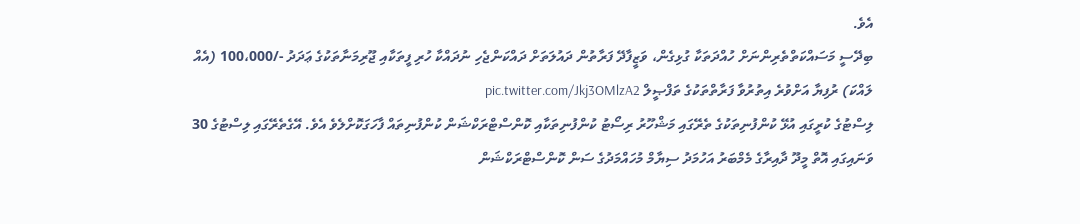އެވެ.
ބިދޭސީ މަސައްކަތްތެރިންނަށް ހުއްދަތަކާ ގުޅިގެން، ވަޒީފާދޭ ފަރާތުން ދައުލަތަށް ދައްކަންޖެހި ނުދައްކާ ހުރި ފީތަކާއި ޖޫރިމަނާތަކުގެ ޢަދަދު -/100،000 (އެއް ލައްކަ) ރުފިޔާ އަށްވުރެ އިތުރުވާ ފަރާތްތަކުގެ ތަފްޞީލް pic.twitter.com/Jkj3OMlzA2
ލިސްޓުގެ ކުރީގައި އުޅޭ ކުންފުނިތަކުގެ ތެރޭގައި މަޝްހޫރު ރިސޯޓު ކުންފުނިތަކާއި ކޮންސްޓްރަކްޝަން ކުންފުނިތައް ފާހަގަކޮށްލެވެ އެވެ. އޭގެތެރޭގައި ލިސްޓުގެ 30 ވަނައިގައި އޮތް މީދޫ ދާއިރާގެ މެމްބަރު އަހުމަދު ސިޔާމް މުހައްމަދުގެ ސަން ކޮންސްޓްރަކްޝަން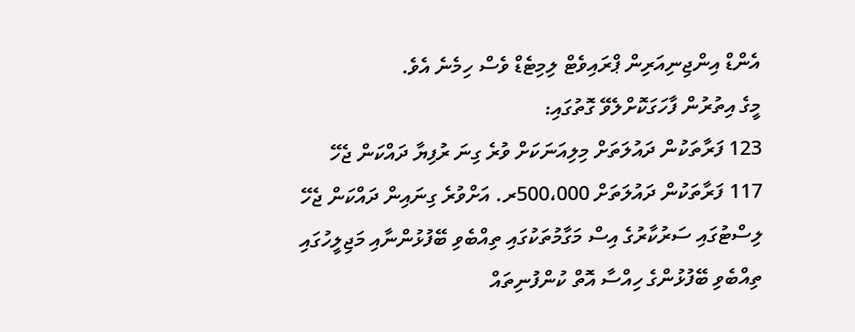އެންޑް އިންޖިނިއަރިން ޕްރައިވެޓް ލިމިޓެޑް ވެސް ހިމެނެ އެވެ.
މީގެ އިތުރުން ފާހަގަކޮށްލެވޭ ގޮތުގައި:
123 ފަރާތަކުން ދައުލަތަށް މިލިއަނަކަށް ވުރެ ގިނަ ރުފިޔާ ދައްކަން ޖެހޭ
117 ފަރާތަކުން ދައުލަތަށް 500،000ރ. އަށްވުރެ ގިނައިން ދައްކަން ޖެހޭ
ލިސްޓުގައި ސަރުކާރުގެ އިސް މަގާމުތަކުގައި ތިއްބެވި ބޭފުޅުންނާއި މަޖިލީހުގައި ތިއްބެވި ބޭފުޅުންގެ ހިއްސާ އޮތް ކުންފުނިތައް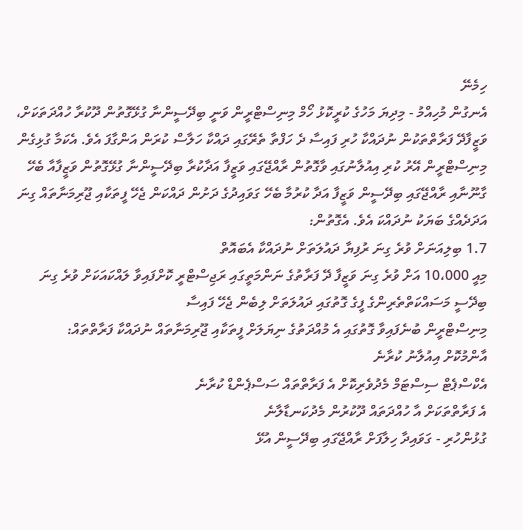ހިމެނޭ
އެނގުން މުހިއްމު - މިދިޔަ މަހުގެ ކުރީކޮޅު ހޯމް މިނިސްޓްރީން ވަނީ ބިދޭސީންނާ ގުޅޭގޮތުން ދޫކުރާ ހުއްދަތަކަށް، ވަޒީފާދޭ ފަރާތްތަކުން ނުދައްކާ ހުރި ފައިސާ ދެ ހަފްތާ ތެރޭގައި ދައްކާ ހަލާސް ކުރަން އަންގާފަ އެވެ. އެކަމާ ގުޅިގެން މިނިސްޓްރީން އޭރު ކުރި އިއުލާނުގައި ވާގޮތުން ރާއްޖޭގައި ވަޒީފާ އަދާކުރާ ބިދޭސީންނާ ގުޅޭގޮތުން ވަޒީފާއާ ބެހޭ ގާނޫނާއި ރާއްޖޭގައި ބިދޭސީން ވަޒީފާ އަދާ ކުރުމާ ބެހޭ ގަވައިދުގެ ދަށުން ދައްކަން ޖެހޭ ފީތަކާއި ޖޫރިމަނާތައް ގިނަ އަދަދެއްގެ ބަޔަކު ނުދައްކަ އެވެ. އެގޮތުން:
1.7 ބިލިއަނަށް ވުރެ ގިނަ ރުފިޔާ ދައުލަތަށް ނުދައްކާ އެބައޮތް
މިއީ 10،000 އަށް ވުރެ ގިނަ ވަޒީފާ ދޭ ފަރާތުގެ ނަންމަތީގައި ރަޖިސްޓްރީ ކޮށްފައިވާ ލައްކައަކަށް ވުރެ ގިނަ ބިދޭސީ މަސައްކަތްތެރިންގެ ފީގެ ގޮތުގައި ދައުލަތަށް ލިބެން ޖެހޭ ފައިސާ
މިނިސްޓްރީން ބުނެފައިވާ ގޮތުގައި އެ މުއްދަތުގެ ނިޔަލަށް ފީތަކާއި ޖޫރިމަނާތައް ނުދައްކާ ފަރާތްތައް:
އާންމުކޮށް އިއުލާނު ކުރާނެ
އެކްސްޕެޓް ސިސްޓަމް މެދުވެރިކޮށް އެ ފަރާތްތައް ސަސްޕެންޑް ކުރާނެ
އެ ފަރާތްތަކަށް އާ ހުއްދަތައް ދޫކުރުން މެދުކަނޑާލާނެ
ގުޅުންހުރި - ގަވައިދާ ހިލާފަށް ރާއްޖޭގައި ބިދޭސީން އުޅޭ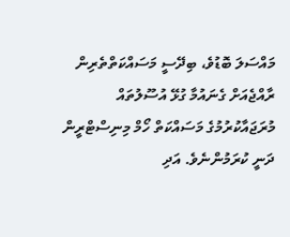މައްސަލަ ބޮޑުވެ، ބިދޭސީ މަސައްކަތްތެރިން ރާއްޖެއަށް ގެނައުމާ ގުޅޭ އުސޫލުތައް މުރަޖައާކުރުމުގެ މަސައްކަތް ހޯމް މިނިސްޓްރީން ދަނީ ކުރަމުންނެވެ. އަދި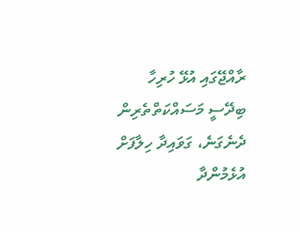ރާއްޖޭގައި އުޅޭ ހުރިހާ ބިދޭސީ މަސައްކަތްތެރިން ދެނެގަނެ، ގަވައިދާ ހިލާފަށް އުޅެމުންދާ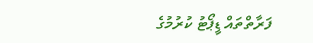ފަރާތްތައް ޑީޕޯޓު ކުރުމުގެ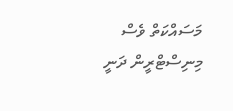މަސައްކަތް ވެސް މިނިސްޓްރީން ދަނީ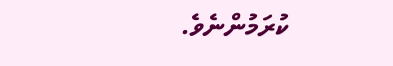ކުރަމުންނެވެ.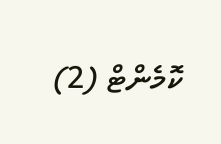ކޮމެންޓް (2)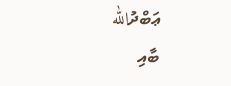ޢަބްދުالله
ބާއި